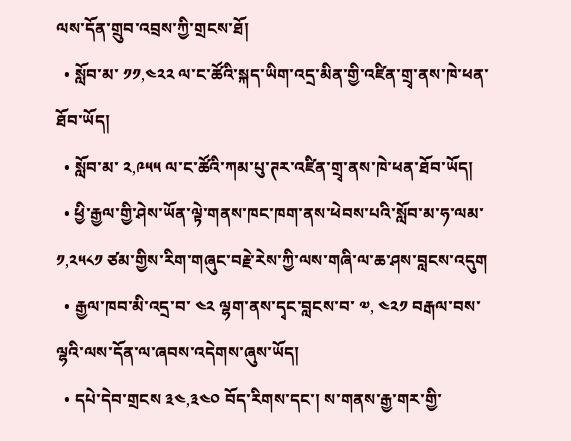ལས་དོན་གྲུབ་འབྲས་ཀྱི་གྲངས་ཐོ།
  • སློབ་མ་ ༡༡,༤༢༢ ལ་ང་ཚོའི་སྐད་ཡིག་འདྲ་མིན་གྱི་འཛིན་གྲྭ་ནས་ཁེ་ཕན་ཐོབ་ཡོད།
  • སློབ་མ་ ༢,༩༥༥ ལ་ང་ཚོའི་ཀམ་པུ་ཊར་འཛིན་གྲྭ་ནས་ཁེ་ཕན་ཐོབ་ཡོད།
  • ཕྱི་རྒྱལ་གྱི་ཤེས་ཡོན་ལྟེ་གནས་ཁང་ཁག་ནས་ཕེབས་པའི་སློབ་མ་ཧ་ལམ་ ༡‚༢༥༨༡ ཙམ་གྱིས་རིག་གཞུང་བརྗེ་རེས་ཀྱི་ལས་གཞི་ལ་ཆ་ཤས་བླངས་འདུག
  • རྒྱལ་ཁབ་མི་འདྲ་བ་ ༤༢ ལྷག་ནས་དྭང་བླངས་བ་ ༧, ༤༢༡ བརྒལ་བས་ལྷའི་ལས་དོན་ལ་ཞབས་འདེགས་ཞུས་ཡོད།
  • དཔེ་དེབ་གྲངས ༣༤,༣༤༠ བོད་རིགས་དང་། ས་གནས་རྒྱ་གར་གྱི་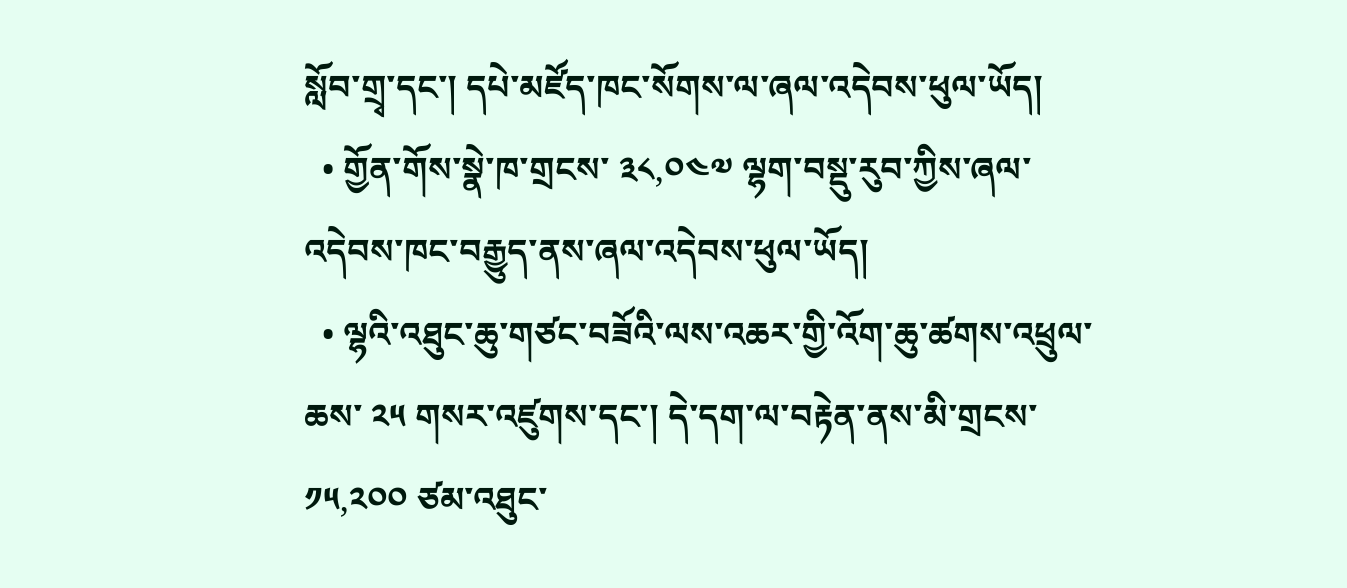སློབ་གྲྭ་དང་། དཔེ་མཛོད་ཁང་སོགས་ལ་ཞལ་འདེབས་ཕུལ་ཡོད།
  • གྱོན་གོས་སྣེ་ཁ་གྲངས་ ༣༨,༠༤༧ ལྷག་བསྡུ་རུབ་ཀྱིས་ཞལ་འདེབས་ཁང་བརྒྱུད་ནས་ཞལ་འདེབས་ཕུལ་ཡོད།
  • ལྷའི་འཐུང་ཆུ་གཙང་བཟོའི་ལས་འཆར་གྱི་འོག་ཆུ་ཚགས་འཕྲུལ་ཆས་ ༢༥ གསར་འཛུགས་དང་། དེ་དག་ལ་བརྟེན་ནས་མི་གྲངས་ ༡༥,༢༠༠ ཙམ་འཐུང་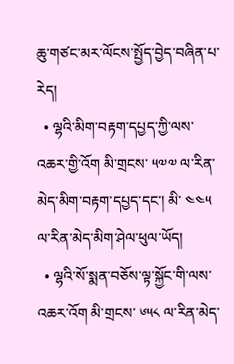ཆུ་གཙང་མར་ལོངས་སྤྱོད་བྱེད་བཞིན་པ་རེད།
  • ལྷའི་མིག་བརྟག་དཔྱད་ཀྱི་ལས་འཆཪ་གྱི་འོག མི་གྲངས་ ༥༧༧ ལ་རིན་མེད་མིག་བརྟག་དཔྱད་དང་། མི་ ༤༤༥ ལ་རིན་མེད་མིག་ཤེལ་ཕུལ་ཡོད།
  • ལྷའི་སོ་སྨན་བཅོས་ལྟ་སྐྱོང་གི་ལས་འཆར་འོག མི་གྲངས་ ༦༥༨ ལ་རིན་མེད་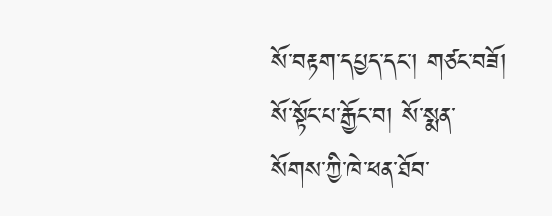སོ་བརྟག་དཔྱད་དང་། གཙང་བཟོ། སོ་སྟོང་པ་རྒྱོང་བ། སོ་སྨན་སོགས་ཀྱི་ཁེ་ཕན་ཐོབ་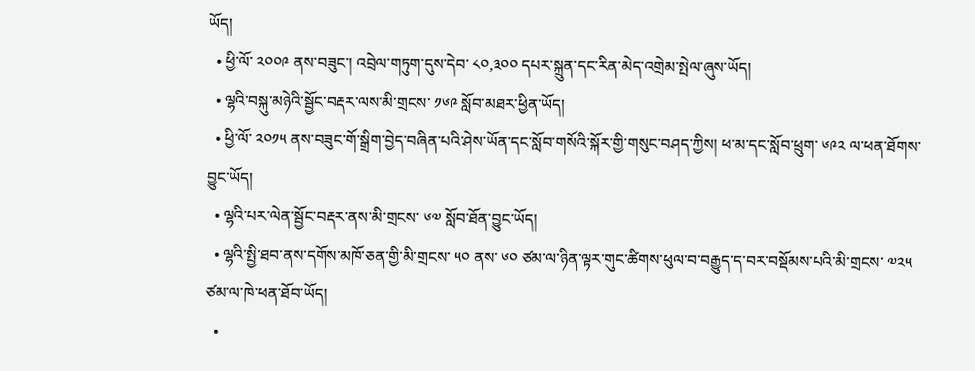ཡོད།
  • ཕྱི་ལོ་ ༢༠༠༩ ནས་བཟུང་། འབྲེལ་གཏུག་དུས་དེབ་ ༨༠,༣༠༠ དཔར་སྐྲུན་དང་རིན་མེད་འགྲེམ་སྤེལ་ཞུས་ཡོད།
  • ལྷའི་བསྐུ་མཉེའི་སྦྱོང་བརྡར་ལས་མི་གྲངས་ ༡༦༩ སློབ་མཐར་ཕྱིན་ཡོད།
  • ཕྱི་ལོ་ ༢༠༡༥ ནས་བཟུང་གོ་སྒྲིག་བྱེད་བཞིན་པའི་ཤེས་ཡོན་དང་སློབ་གསོའི་སྐོར་གྱི་གསུང་བཤད་ཀྱིས། ཕ་མ་དང་སློབ་ཕྲུག་ ༦༩༢ ལ་ཕན་ཐོགས་བྱུང་ཡོད།
  • ལྷའི་པར་ལེན་སྦྱོང་བརྡར་ནས་མི་གྲངས་ ༦༧ སློབ་ཐོན་བྱུང་ཡོད།
  • ལྷའི་སྤྱི་ཐབ་ནས་དགོས་མཁོ་ཅན་གྱི་མི་གྲངས་ ༥༠ ནས་ ༦༠ ཙམ་ལ་ཉིན་ལྟར་གུང་ཚིགས་ཕུལ་བ་བརྒྱུད་ད་བར་བསྡོམས་པའི་མི་གྲངས་ ༧༢༥ ཙམ་ལ་ཁེ་ཕན་ཐོབ་ཡོད།
  •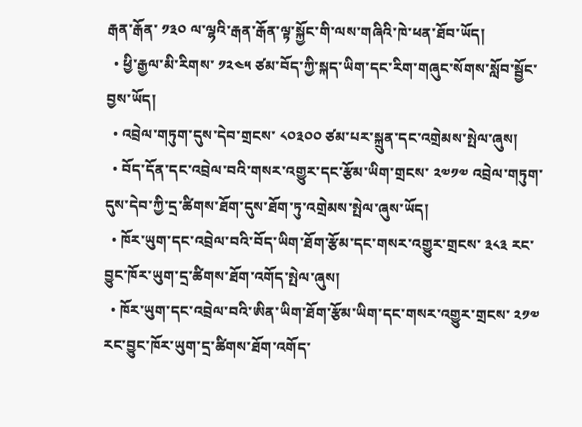རྒན་རྒོན་ ༡༣༠ ལ་ལྷའི་རྒན་རྒོན་ལྟ་སྐྱོང་གི་ལས་གཞིའི་ཁེ་ཕན་ཐོབ་ཡོད།
  • ཕྱི་རྒྱལ་མི་རིགས་ ༡༢༤༥ ཙམ་བོད་ཀྱི་སྐད་ཡིག་དང་རིག་གཞུང་སོགས་སློབ་སྦྱོང་བྱས་ཡོད།
  • འབྲེལ་གཏུག་དུས་དེབ་གྲངས་ ༨༠༣༠༠ ཙམ་པར་སྐྲུན་དང་འགྲེམས་སྤེལ་ཞུས།
  • བོད་དོན་དང་འབྲེལ་བའི་གསར་འགྱུར་དང་རྩོམ་ཡིག་གྲངས་ ༢༧༡༧ འབྲེལ་གཏུག་དུས་དེབ་ཀྱི་དྲ་ཚིགས་ཐོག་དུས་ཐོག་ཏུ་འགྲེམས་སྤེལ་ཞུས་ཡོད།
  • ཁོར་ཡུག་དང་འབྲེལ་བའི་བོད་ཡིག་ཐོག་རྩོམ་དང་གསར་འགྱུར་གྲངས་ ༣༨༣ རང་བྱུང་ཁོར་ཡུག་དྲ་ཚིགས་ཐོག་འགོད་སྤེལ་ཞུས།
  • ཁོར་ཡུག་དང་འབྲེལ་བའི་ཨིན་ཡིག་ཐོག་རྩོམ་ཡིག་དང་གསར་འགྱུར་གྲངས་ ༢༡༧ རང་བྱུང་ཁོར་ཡུག་དྲ་ཚིགས་ཐོག་འགོད་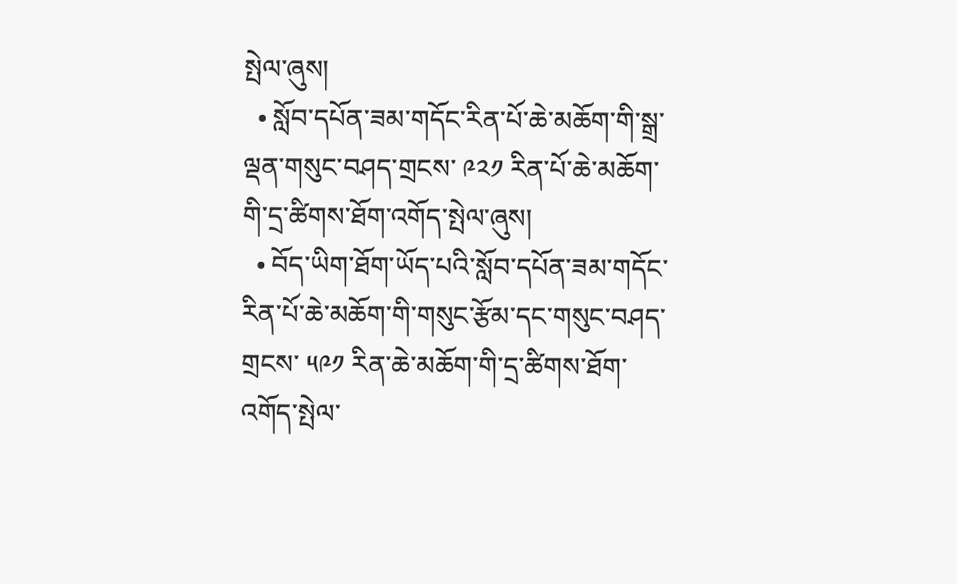སྤེལ་ཞུས།
  • སློབ་དཔོན་ཟམ་གདོང་རིན་པོ་ཆེ་མཆོག་གི་སྒྲ་ལྡན་གསུང་བཤད་གྲངས་ ༩༢༡ རིན་པོ་ཆེ་མཆོག་གི་དྲ་ཚིགས་ཐོག་འགོད་སྤེལ་ཞུས།
  • བོད་ཡིག་ཐོག་ཡོད་པའི་སློབ་དཔོན་ཟམ་གདོང་རིན་པོ་ཆེ་མཆོག་གི་གསུང་རྩོམ་དང་གསུང་བཤད་གྲངས་ ༥༩༡ རིན་ཆེ་མཆོག་གི་དྲ་ཚིགས་ཐོག་འགོད་སྤེལ་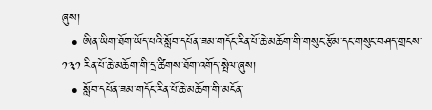ཞུས།
  • ཨིན་ཡིག་ཐོག་ཡོད་པའི་སློབ་དཔོན་ཟམ་གདོང་རིན་པོ་ཆེ་མཆོག་གི་གསུང་རྩོམ་དང་གསུང་བཤད་གྲངས་ ༡༣༡ རིན་པོ་ཆེ་མཆོག་གི་དྲ་ཚིགས་ཐོག་འགོད་སྤེལ་ཞུས།
  • སློབ་དཔོན་ཟམ་གདོང་རིན་པོ་ཆེ་མཆོག་གི་མངོན་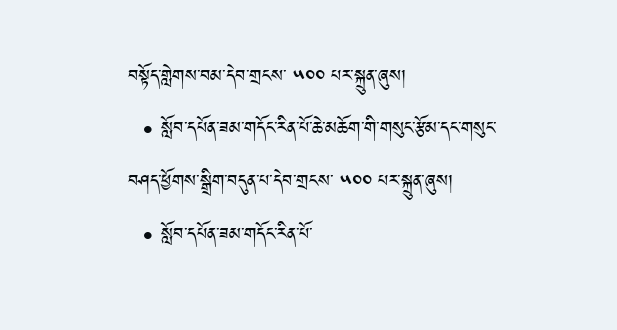བསྟོད་གླེགས་བམ་དེབ་གྲངས་ ༥༠༠ པར་སྐྲུན་ཞུས།
  • སློབ་དཔོན་ཟམ་གདོང་རིན་པོ་ཆེ་མཆོག་གི་གསུང་རྩོམ་དང་གསུང་བཤད་ཕྱོགས་སྒྲིག་བདུན་པ་དེབ་གྲངས་ ༥༠༠ པར་སྐྲུན་ཞུས།
  • སློབ་དཔོན་ཟམ་གདོང་རིན་པོ་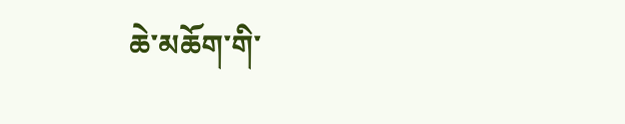ཆེ་མཆོག་གི་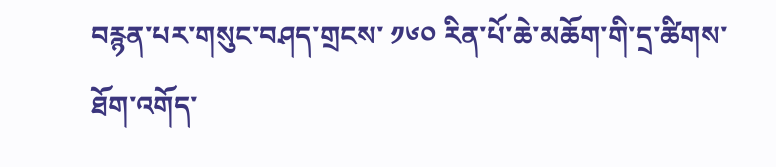བརྙན་པར་གསུང་བཤད་གྲངས་ ༡༦༠ རིན་པོ་ཆེ་མཆོག་གི་དྲ་ཚིགས་ཐོག་འགོད་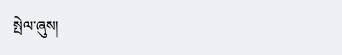སྤེལ་ཞུས།